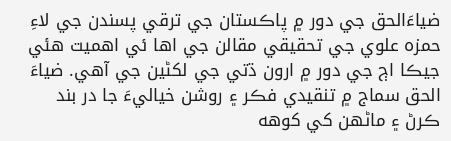ضياءَالحق جي دور ۾ پاڪستان جي ترقي پسندن جي لاءِ حمزه علوي جي تحقيقي مقالن جي اھا ئي اھميت ھئي جيڪا اڄ جي دور ۾ ارون ڌتي جي لکڻين جي آهي. ضياءَ الحق سماج ۾ تنقيدي فڪر ۽ روشن خياليءَ جا در بند ڪرڻ ۽ ماڻهن کي کوهه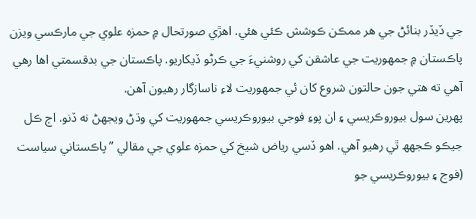جي ڏيڏر بنائڻ جي هر ممڪن ڪوشش ڪئي هئي. اهڙي صورتحال ۾ حمزه علوي جي مارڪسي ويزن پاڪستان ۾ جمهوريت جي عاشقن کي روشنيءَ جي ڪرڻو ڏيکاريو. پاڪستان جي بدقسمتي اها رهي آهي ته هتي جون حالتون شروع کان ئي جمهوريت لاءِ ناسازگار رهيون آهن.
پهرين سول بيوروڪريسي ۽ ان پوءِ فوجي بيوروڪريسي جمهوريت کي وڌڻ ويجھڻ نه ڏنو. اڄ ڪل جيڪو ڪجهھ ٿي رهيو آهي. اهو ڏسي رياض شيخ کي حمزه علوي جي مقالي ”پاڪستاني سياست (فوج ۽ بيوروڪريسي جو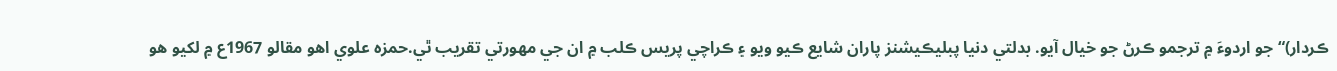ڪردار)“ جو اردوءَ ۾ ترجمو ڪرڻ جو خيال آيو. بدلتي دنيا پبليڪيشنز پاران شايع ڪيو ويو ۽ ڪراچي پريس ڪلب ۾ ان جي مھورتي تقريب ٿي.حمزه علوي اھو مقالو 1967ع ۾ لکيو ھو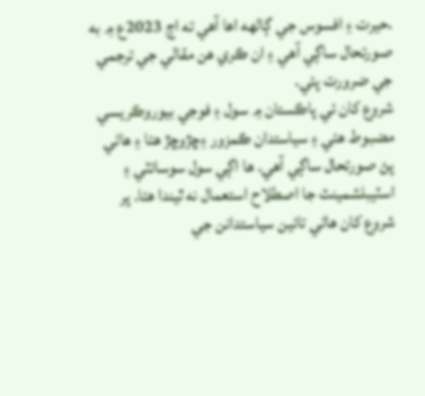.حيرت ۽ افسوس جي ڳالهه اها آهي ته اڄ 2023ع ۾ به صورتحال ساڳي آهي ۽ ان ڪري هن مقالي جي ترجمي جي ضرورت پئي.
شروع کان ئي پاڪستان ۾ سول ۽ فوجي بيوروڪريسي مضبوط هئي ۽ سياستدان ڪمزور ۽ڇڙوڇڙ هئا ۽ ھاڻي پڻ صورتحال ساڳي آهي. ها اڳي سول سوسائٽي ۽ اسٽيبلشمينٽ جا اصطلاح استعمال نه ٿيندا هئا. پر شروع کان ھاڻي تائين سياستدانن جي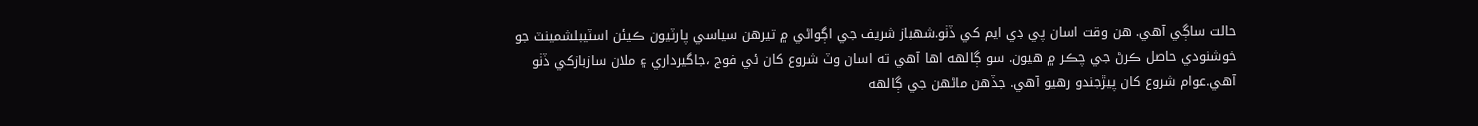حالت ساڳي آهي. ھن وقت اسان پي ڊي ايم کي ڏٺو.شهباز شريف جي اڳواڻي ۾ تيرهن سياسي پارٽيون ڪيئن اسٽيبلشمينٽ جو خوشنودي حاصل ڪرڻ جي چڪر ۾ هيون. سو ڳالهه اها آهي ته اسان وٽ شروع کان ئي فوج ،جاگيرداري ۽ ملان سازبازکي ڏٺو آھي.عوام شروع کان پيڙجندو رھيو آھي. جڏهن ماڻهن جي ڳالهه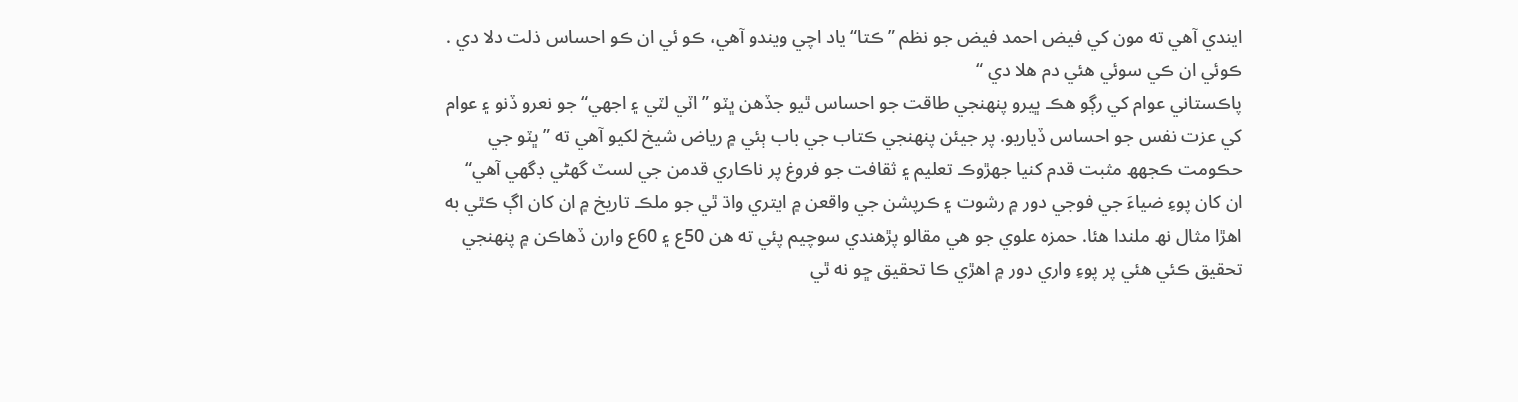ايندي آهي ته مون کي فيض احمد فيض جو نظم ”ڪتا“ ياد اچي ويندو آهي، ڪو ئي ان ڪو احساس ذلت دلا دي . ڪوئي ان ڪي سوئي ھئي دم ھلا دي “
پاڪستاني عوام کي رڳو ھڪ ڀيرو پنهنجي طاقت جو احساس ٿيو جڏهن ڀٽو ”اٽي لٽي ۽ اجھي“ جو نعرو ڏنو ۽ عوام کي عزت نفس جو احساس ڏياريو. پر جيئن پنھنجي ڪتاب جي باب ٻئي ۾ رياض شيخ لکيو آهي ته ”ڀٽو جي حڪومت ڪجھھ مثبت قدم کنيا جھڙوڪ تعليم ۽ ثقافت جو فروغ پر ناڪاري قدمن جي لسٽ گهڻي ڊگهي آهي“
ان کان پوءِ ضياءَ جي فوجي دور ۾ رشوت ۽ ڪرپشن جي واقعن ۾ ايتري واڌ ٿي جو ملڪ تاريخ ۾ ان کان اڳ ڪٿي به اھڙا مثال نھ ملندا ھئا. حمزه علوي جو هي مقالو پڙهندي سوچيم پئي ته هن 50ع ۽ 60ع وارن ڏهاڪن ۾ پنھنجي تحقيق ڪئي هئي پر پوءِ واري دور ۾ اهڙي ڪا تحقيق ڇو نه ٿي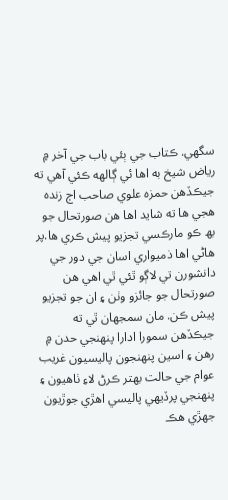سگهي. ڪتاب جي ٻئي باب جي آخر ۾ رياض شيخ به اها ئي ڳالهه ڪئي آهي ته جيڪڏهن حمزه علوي صاحب اڄ زنده هجي ها ته شايد اها ھن صورتحال جو بھ ڪو مارڪسي تجزيو پيش ڪري ھا.پر هاڻي اها ذميواري اسان جي دور جي دانشورن تي لاڳو ٿئي ٿي اھي هن صورتحال جو جائزو وٺن ۽ ان جو تجزيو پيش ڪن. مان سمجهان ٿي ته جيڪڏهن سمورا ادارا پنهنجي حدن ۾ رهن ۽ اسين پنھنجون پاليسيون غريب عوام جي حالت بهتر ڪرڻ لاءِ ٺاهيون ۽ پنهنجي پرڏيهي پاليسي اھڙي جوڙيون جھڙي ھڪ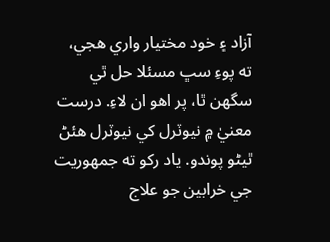آزاد ۽ خود مختيار واري ھجي، ته پوءِ سڀ مسئلا حل ٿي سگهن ٿا، پر اهو ان لاءِ. درست معنيٰ ۾ نيوٽرل کي نيوٽرل ھئڻ ٿيڻو پوندو. ياد رکو ته جمهوريت جي خرابين جو علاج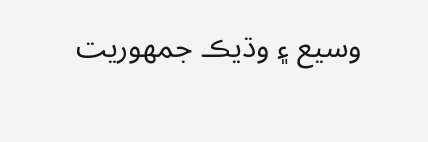وسيع ۽ وڌيڪ جمهوريت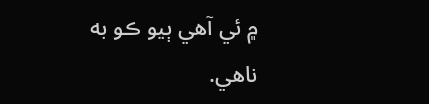۾ ئي آهي ٻيو ڪو به ناهي.